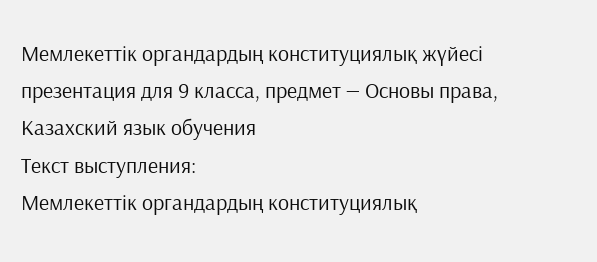Мемлекеттік органдардың конституциялық жүйесі презентация для 9 класса, предмет — Основы права, Казахский язык обучения
Текст выступления:
Мемлекеттік органдардың конституциялық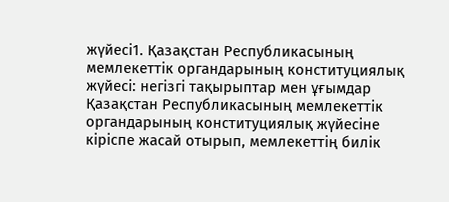жүйесі1. Қазақстан Республикасының мемлекеттік органдарының конституциялық жүйесі: негізгі тақырыптар мен ұғымдар
Қазақстан Республикасының мемлекеттік органдарының конституциялық жүйесіне кіріспе жасай отырып, мемлекеттің билік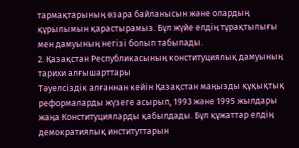тармақтарының өзара байланысын және олардың құрылымын қарастырамыз. Бұл жүйе елдің тұрақтылығы мен дамуының негізі болып табылады.
2. Қазақстан Республикасының конституциялық дамуының тарихи алғышарттары
Тәуелсіздік алғаннан кейін Қазақстан маңызды құқықтық реформаларды жүзеге асырып, 1993 және 1995 жылдары жаңа Конституцияларды қабылдады. Бұл құжаттар елдің демократиялық институттарын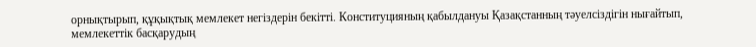орнықтырып, құқықтық мемлекет негіздерін бекітті. Конституцияның қабылдануы Қазақстанның тәуелсіздігін нығайтып, мемлекеттік басқарудың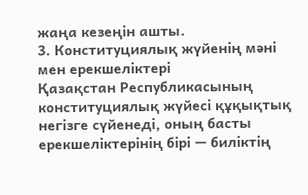жаңа кезеңін ашты.
3. Конституциялық жүйенің мәні мен ерекшеліктері
Қазақстан Республикасының конституциялық жүйесі құқықтық негізге сүйенеді, оның басты ерекшеліктерінің бірі — биліктің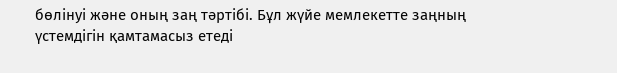бөлінуі және оның заң тәртібі. Бұл жүйе мемлекетте заңның үстемдігін қамтамасыз етеді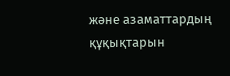және азаматтардың құқықтарын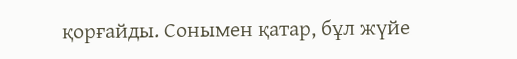қорғайды. Сонымен қатар, бұл жүйе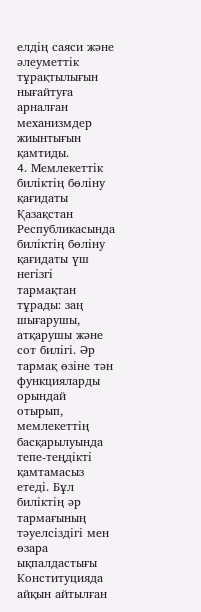елдің саяси және әлеуметтік тұрақтылығын нығайтуға арналған механизмдер жиынтығын қамтиды.
4. Мемлекеттік биліктің бөліну қағидаты
Қазақстан Республикасында биліктің бөліну қағидаты үш негізгі тармақтан тұрады: заң шығарушы, атқарушы және сот билігі. Әр тармақ өзіне тән функцияларды орындай отырып, мемлекеттің басқарылуында тепе-теңдікті қамтамасыз етеді. Бұл биліктің әр тармағының тәуелсіздігі мен өзара ықпалдастығы Конституцияда айқын айтылған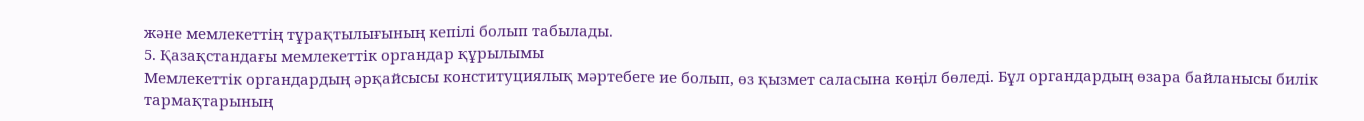және мемлекеттің тұрақтылығының кепілі болып табылады.
5. Қазақстандағы мемлекеттік органдар құрылымы
Мемлекеттік органдардың әрқайсысы конституциялық мәртебеге ие болып, өз қызмет саласына көңіл бөледі. Бұл органдардың өзара байланысы билік тармақтарының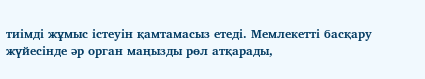тиімді жұмыс істеуін қамтамасыз етеді. Мемлекетті басқару жүйесінде әр орган маңызды рөл атқарады,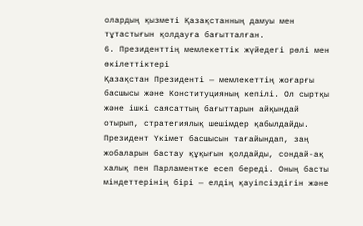олардың қызметі Қазақстанның дамуы мен тұтастығын қолдауға бағытталған.
6. Президенттің мемлекеттік жүйедегі рөлі мен өкілеттіктері
Қазақстан Президенті — мемлекеттің жоғарғы басшысы және Конституцияның кепілі. Ол сыртқы және ішкі саясаттың бағыттарын айқындай отырып, стратегиялық шешімдер қабылдайды. Президент Үкімет басшысын тағайындап, заң жобаларын бастау құқығын қолдайды, сондай-ақ халық пен Парламентке есеп береді. Оның басты міндеттерінің бірі — елдің қауіпсіздігін және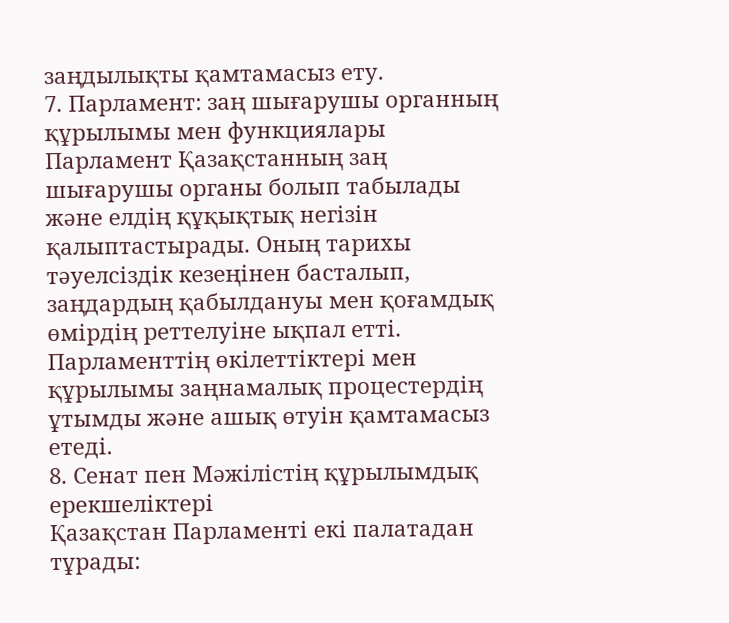заңдылықты қамтамасыз ету.
7. Парламент: заң шығарушы органның құрылымы мен функциялары
Парламент Қазақстанның заң шығарушы органы болып табылады және елдің құқықтық негізін қалыптастырады. Оның тарихы тәуелсіздік кезеңінен басталып, заңдардың қабылдануы мен қоғамдық өмірдің реттелуіне ықпал етті. Парламенттің өкілеттіктері мен құрылымы заңнамалық процестердің ұтымды және ашық өтуін қамтамасыз етеді.
8. Сенат пен Мәжілістің құрылымдық ерекшеліктері
Қазақстан Парламенті екі палатадан тұрады: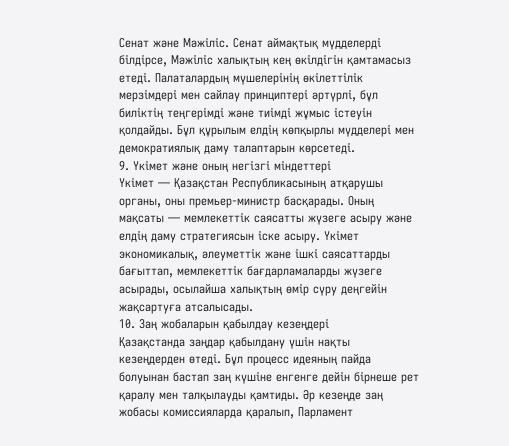Сенат және Мәжіліс. Сенат аймақтық мүдделерді білдірсе, Мәжіліс халықтың кең өкілдігін қамтамасыз етеді. Палаталардың мүшелерінің өкілеттілік мерзімдері мен сайлау принциптері әртүрлі, бұл биліктің теңгерімді және тиімді жұмыс істеуін қолдайды. Бұл құрылым елдің көпқырлы мүдделері мен демократиялық даму талаптарын көрсетеді.
9. Үкімет және оның негізгі міндеттері
Үкімет — Қазақстан Республикасының атқарушы органы, оны премьер-министр басқарады. Оның мақсаты — мемлекеттік саясатты жүзеге асыру және елдің даму стратегиясын іске асыру. Үкімет экономикалық, әлеуметтік және ішкі саясаттарды бағыттап, мемлекеттік бағдарламаларды жүзеге асырады, осылайша халықтың өмір сүру деңгейін жақсартуға атсалысады.
10. Заң жобаларын қабылдау кезеңдері
Қазақстанда заңдар қабылдану үшін нақты кезеңдерден өтеді. Бұл процесс идеяның пайда болуынан бастап заң күшіне енгенге дейін бірнеше рет қаралу мен талқылауды қамтиды. Әр кезеңде заң жобасы комиссияларда қаралып, Парламент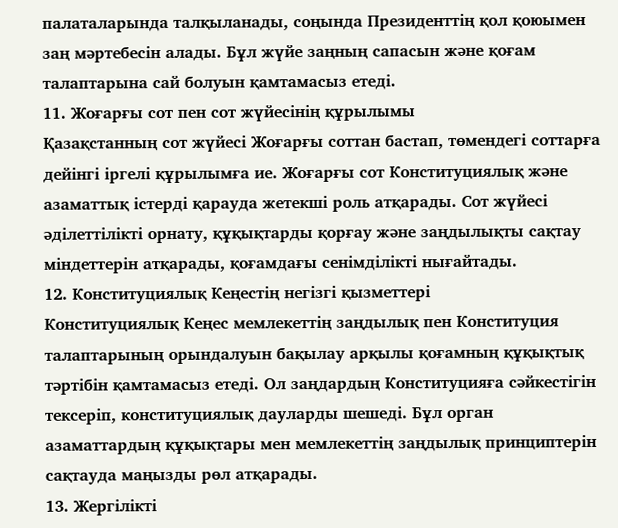палаталарында талқыланады, соңында Президенттің қол қоюымен заң мәртебесін алады. Бұл жүйе заңның сапасын және қоғам талаптарына сай болуын қамтамасыз етеді.
11. Жоғарғы сот пен сот жүйесінің құрылымы
Қазақстанның сот жүйесі Жоғарғы соттан бастап, төмендегі соттарға дейінгі іргелі құрылымға ие. Жоғарғы сот Конституциялық және азаматтық істерді қарауда жетекші роль атқарады. Сот жүйесі әділеттілікті орнату, құқықтарды қорғау және заңдылықты сақтау міндеттерін атқарады, қоғамдағы сенімділікті нығайтады.
12. Конституциялық Кеңестің негізгі қызметтері
Конституциялық Кеңес мемлекеттің заңдылық пен Конституция талаптарының орындалуын бақылау арқылы қоғамның құқықтық тәртібін қамтамасыз етеді. Ол заңдардың Конституцияға сәйкестігін тексеріп, конституциялық дауларды шешеді. Бұл орган азаматтардың құқықтары мен мемлекеттің заңдылық принциптерін сақтауда маңызды рөл атқарады.
13. Жергілікті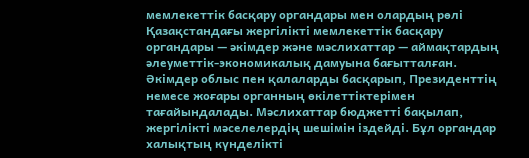мемлекеттік басқару органдары мен олардың рөлі
Қазақстандағы жергілікті мемлекеттік басқару органдары — әкімдер және мәслихаттар — аймақтардың әлеуметтік-экономикалық дамуына бағытталған. Әкімдер облыс пен қалаларды басқарып, Президенттің немесе жоғары органның өкілеттіктерімен тағайындалады. Мәслихаттар бюджетті бақылап, жергілікті мәселелердің шешімін іздейді. Бұл органдар халықтың күнделікті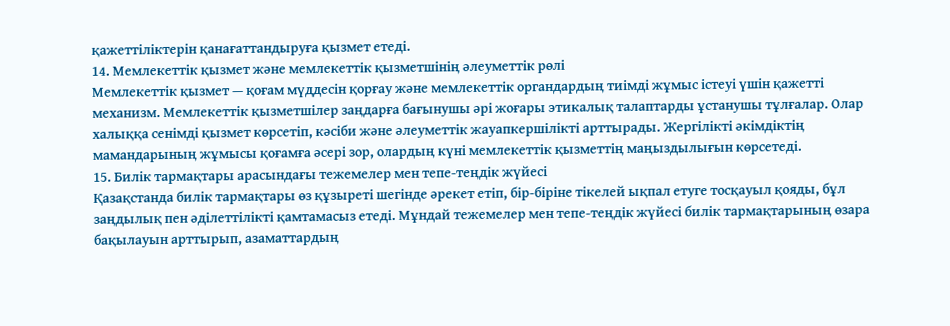қажеттіліктерін қанағаттандыруға қызмет етеді.
14. Мемлекеттік қызмет және мемлекеттік қызметшінің әлеуметтік рөлі
Мемлекеттік қызмет — қоғам мүддесін қорғау және мемлекеттік органдардың тиімді жұмыс істеуі үшін қажетті механизм. Мемлекеттік қызметшілер заңдарға бағынушы әрі жоғары этикалық талаптарды ұстанушы тұлғалар. Олар халыққа сенімді қызмет көрсетіп, кәсіби және әлеуметтік жауапкершілікті арттырады. Жергілікті әкімдіктің мамандарының жұмысы қоғамға әсері зор, олардың күні мемлекеттік қызметтің маңыздылығын көрсетеді.
15. Билік тармақтары арасындағы тежемелер мен тепе-теңдік жүйесі
Қазақстанда билік тармақтары өз құзыреті шегінде әрекет етіп, бір-біріне тікелей ықпал етуге тосқауыл қояды, бұл заңдылық пен әділеттілікті қамтамасыз етеді. Мұндай тежемелер мен тепе-теңдік жүйесі билік тармақтарының өзара бақылауын арттырып, азаматтардың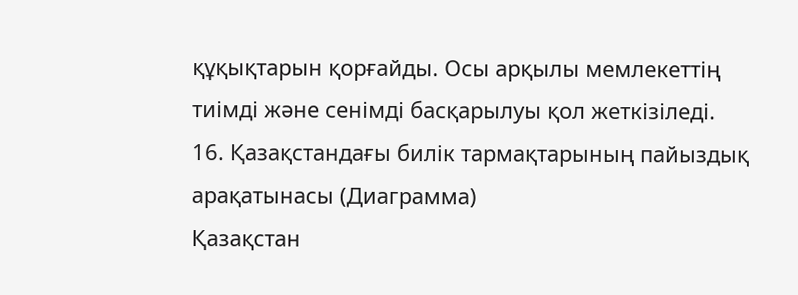құқықтарын қорғайды. Осы арқылы мемлекеттің тиімді және сенімді басқарылуы қол жеткізіледі.
16. Қазақстандағы билік тармақтарының пайыздық арақатынасы (Диаграмма)
Қазақстан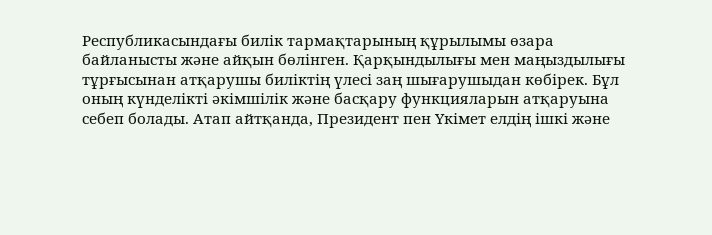Республикасындағы билік тармақтарының құрылымы өзара байланысты және айқын бөлінген. Қарқындылығы мен маңыздылығы тұрғысынан атқарушы биліктің үлесі заң шығарушыдан көбірек. Бұл оның күнделікті әкімшілік және басқару функцияларын атқаруына себеп болады. Атап айтқанда, Президент пен Үкімет елдің ішкі және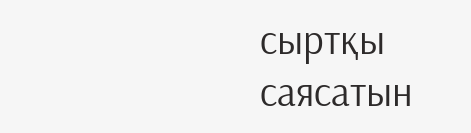сыртқы саясатын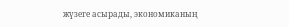жүзеге асырады, экономиканың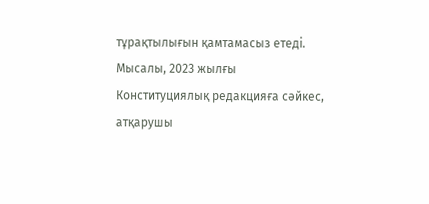тұрақтылығын қамтамасыз етеді. Мысалы, 2023 жылғы Конституциялық редакцияға сәйкес, атқарушы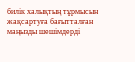билік халықтың тұрмысын жақсартуға бағытталған маңызды шешімдерді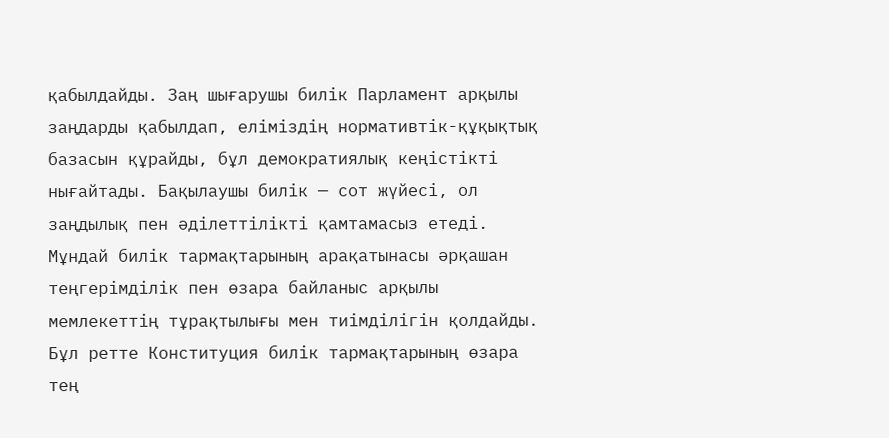қабылдайды. Заң шығарушы билік Парламент арқылы заңдарды қабылдап, еліміздің нормативтік-құқықтық базасын құрайды, бұл демократиялық кеңістікті нығайтады. Бақылаушы билік — сот жүйесі, ол заңдылық пен әділеттілікті қамтамасыз етеді. Мұндай билік тармақтарының арақатынасы әрқашан теңгерімділік пен өзара байланыс арқылы мемлекеттің тұрақтылығы мен тиімділігін қолдайды. Бұл ретте Конституция билік тармақтарының өзара тең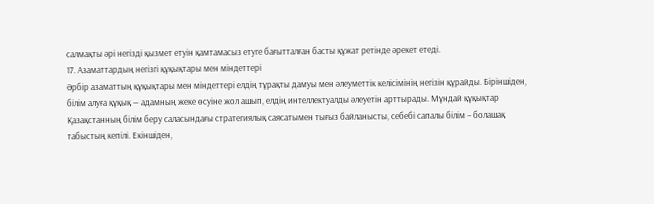салмақты әрі негізді қызмет етуін қамтамасыз етуге бағытталған басты құжат ретінде әрекет етеді.
17. Азаматтардың негізгі құқықтары мен міндеттері
Әрбір азаматтың құқықтары мен міндеттері елдің тұрақты дамуы мен әлеуметтік келісімінің негізін құрайды. Біріншіден, білім алуға құқық — адамның жеке өсуіне жол ашып, елдің интеллектуалды әлеуетін арттырады. Мұндай құқықтар Қазақстанның білім беру саласындағы стратегиялық саясатымен тығыз байланысты, себебі сапалы білім – болашақ табыстың кепілі. Екіншіден,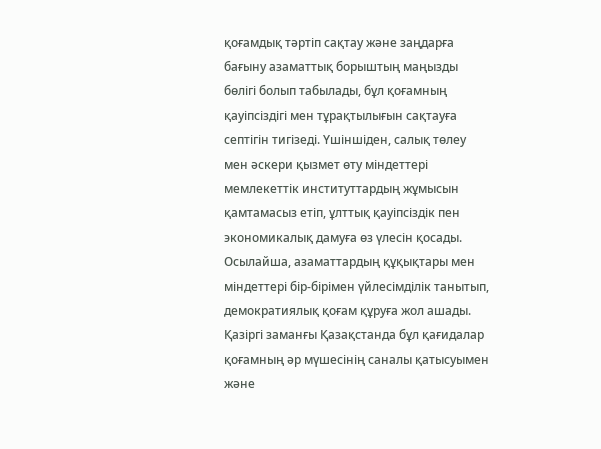қоғамдық тәртіп сақтау және заңдарға бағыну азаматтық борыштың маңызды бөлігі болып табылады, бұл қоғамның қауіпсіздігі мен тұрақтылығын сақтауға септігін тигізеді. Үшіншіден, салық төлеу мен әскери қызмет өту міндеттері мемлекеттік институттардың жұмысын қамтамасыз етіп, ұлттық қауіпсіздік пен экономикалық дамуға өз үлесін қосады. Осылайша, азаматтардың құқықтары мен міндеттері бір-бірімен үйлесімділік танытып, демократиялық қоғам құруға жол ашады. Қазіргі заманғы Қазақстанда бұл қағидалар қоғамның әр мүшесінің саналы қатысуымен және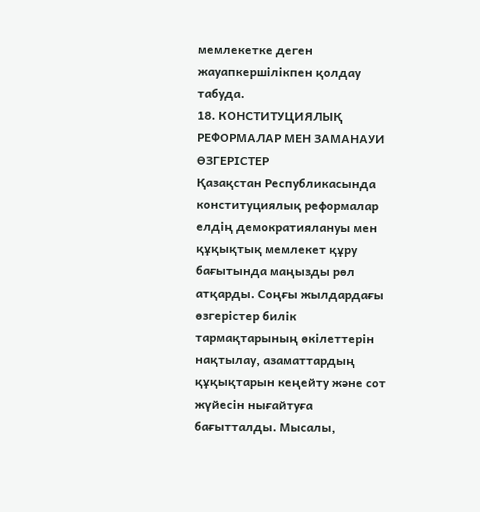мемлекетке деген жауапкершілікпен қолдау табуда.
18. КОНСТИТУЦИЯЛЫҚ РЕФОРМАЛАР МЕН ЗАМАНАУИ ӨЗГЕРІСТЕР
Қазақстан Республикасында конституциялық реформалар елдің демократиялануы мен құқықтық мемлекет құру бағытында маңызды рөл атқарды. Соңғы жылдардағы өзгерістер билік тармақтарының өкілеттерін нақтылау, азаматтардың құқықтарын кеңейту және сот жүйесін нығайтуға бағытталды. Мысалы,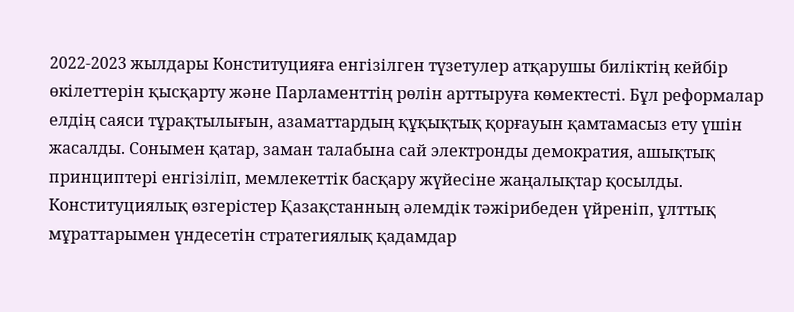2022-2023 жылдары Конституцияға енгізілген түзетулер атқарушы биліктің кейбір өкілеттерін қысқарту және Парламенттің рөлін арттыруға көмектесті. Бұл реформалар елдің саяси тұрақтылығын, азаматтардың құқықтық қорғауын қамтамасыз ету үшін жасалды. Сонымен қатар, заман талабына сай электронды демократия, ашықтық принциптері енгізіліп, мемлекеттік басқару жүйесіне жаңалықтар қосылды. Конституциялық өзгерістер Қазақстанның әлемдік тәжірибеден үйреніп, ұлттық мұраттарымен үндесетін стратегиялық қадамдар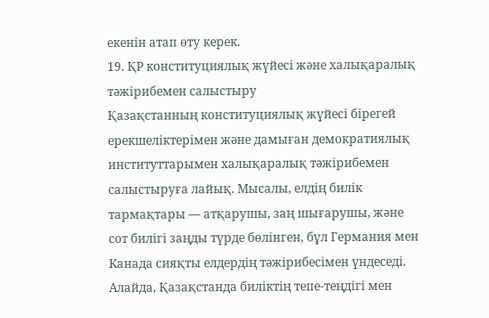екенін атап өту керек.
19. ҚР конституциялық жүйесі және халықаралық тәжірибемен салыстыру
Қазақстанның конституциялық жүйесі бірегей ерекшеліктерімен және дамыған демократиялық институттарымен халықаралық тәжірибемен салыстыруға лайық. Мысалы, елдің билік тармақтары — атқарушы, заң шығарушы, және сот билігі заңды түрде бөлінген, бұл Германия мен Канада сияқты елдердің тәжірибесімен үндеседі. Алайда, Қазақстанда биліктің тепе-теңдігі мен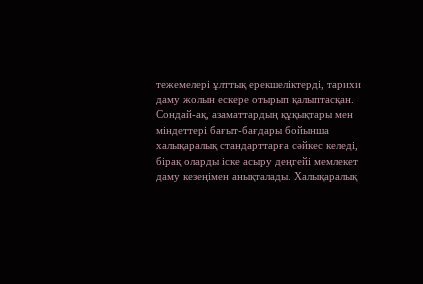тежемелері ұлттық ерекшеліктерді, тарихи даму жолын ескере отырып қалыптасқан. Сондай-ақ, азаматтардың құқықтары мен міндеттері бағыт-бағдары бойынша халықаралық стандарттарға сәйкес келеді, бірақ оларды іске асыру деңгейі мемлекет даму кезеңімен анықталады. Халықаралық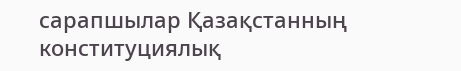сарапшылар Қазақстанның конституциялық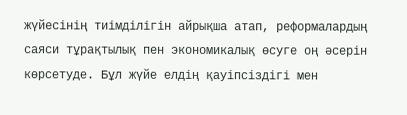жүйесінің тиімділігін айрықша атап, реформалардың саяси тұрақтылық пен экономикалық өсуге оң әсерін көрсетуде. Бұл жүйе елдің қауіпсіздігі мен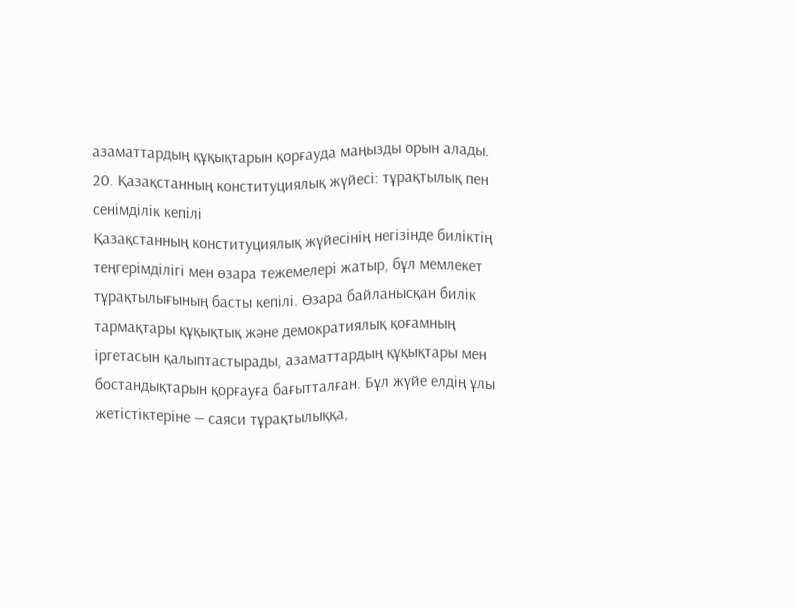азаматтардың құқықтарын қорғауда маңызды орын алады.
20. Қазақстанның конституциялық жүйесі: тұрақтылық пен сенімділік кепілі
Қазақстанның конституциялық жүйесінің негізінде биліктің теңгерімділігі мен өзара тежемелері жатыр, бұл мемлекет тұрақтылығының басты кепілі. Өзара байланысқан билік тармақтары құқықтық және демократиялық қоғамның іргетасын қалыптастырады, азаматтардың құқықтары мен бостандықтарын қорғауға бағытталған. Бұл жүйе елдің ұлы жетістіктеріне — саяси тұрақтылыққа,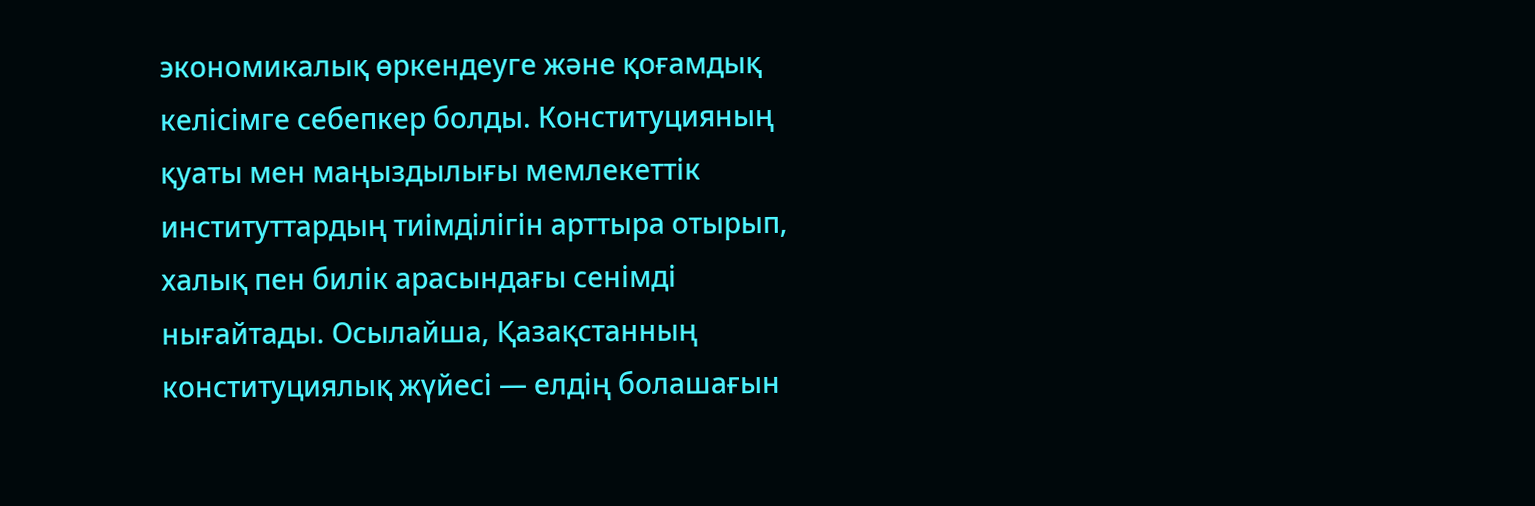экономикалық өркендеуге және қоғамдық келісімге себепкер болды. Конституцияның қуаты мен маңыздылығы мемлекеттік институттардың тиімділігін арттыра отырып, халық пен билік арасындағы сенімді нығайтады. Осылайша, Қазақстанның конституциялық жүйесі — елдің болашағын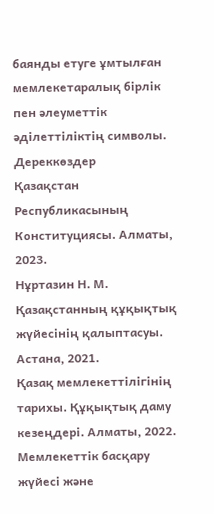баянды етуге ұмтылған мемлекетаралық бірлік пен әлеуметтік әділеттіліктің символы.
Дереккөздер
Қазақстан Республикасының Конституциясы. Алматы, 2023.
Нұртазин Н. М. Қазақстанның құқықтық жүйесінің қалыптасуы. Астана, 2021.
Қазақ мемлекеттілігінің тарихы. Құқықтық даму кезеңдері. Алматы, 2022.
Мемлекеттік басқару жүйесі және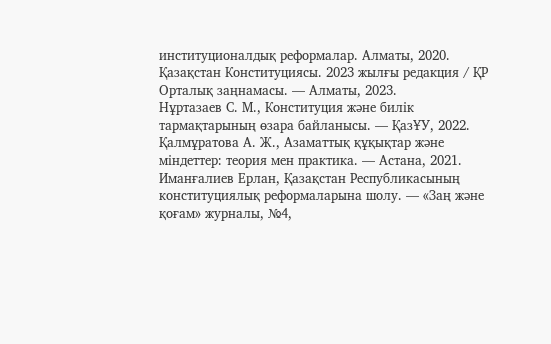институционалдық реформалар. Алматы, 2020.
Қазақстан Конституциясы. 2023 жылғы редакция / ҚР Орталық заңнамасы. — Алматы, 2023.
Нұртазаев С. М., Конституция және билік тармақтарының өзара байланысы. — ҚазҰУ, 2022.
Қалмұратова А. Ж., Азаматтық құқықтар және міндеттер: теория мен практика. — Астана, 2021.
Иманғалиев Ерлан, Қазақстан Республикасының конституциялық реформаларына шолу. — «Заң және қоғам» журналы, №4,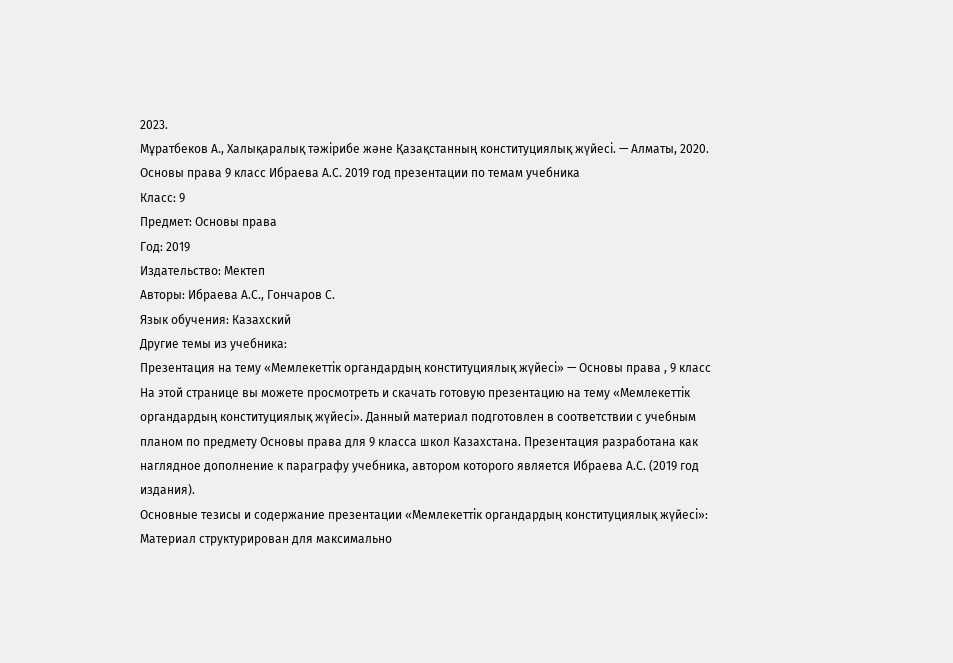2023.
Мұратбеков А., Халықаралық тәжірибе және Қазақстанның конституциялық жүйесі. — Алматы, 2020.
Основы права 9 класс Ибраева А.С. 2019 год презентации по темам учебника
Класс: 9
Предмет: Основы права
Год: 2019
Издательство: Мектеп
Авторы: Ибраева А.С., Гончаров С.
Язык обучения: Казахский
Другие темы из учебника:
Презентация на тему «Мемлекеттік органдардың конституциялық жүйесі» — Основы права , 9 класс
На этой странице вы можете просмотреть и скачать готовую презентацию на тему «Мемлекеттік органдардың конституциялық жүйесі». Данный материал подготовлен в соответствии с учебным планом по предмету Основы права для 9 класса школ Казахстана. Презентация разработана как наглядное дополнение к параграфу учебника, автором которого является Ибраева А.С. (2019 год издания).
Основные тезисы и содержание презентации «Мемлекеттік органдардың конституциялық жүйесі»:
Материал структурирован для максимально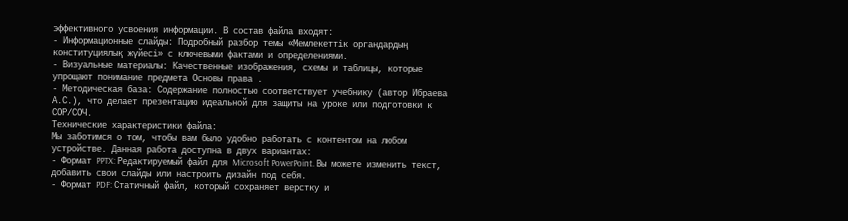эффективного усвоения информации. В состав файла входят:
- Информационные слайды: Подробный разбор темы «Мемлекеттік органдардың конституциялық жүйесі» с ключевыми фактами и определениями.
- Визуальные материалы: Качественные изображения, схемы и таблицы, которые упрощают понимание предмета Основы права .
- Методическая база: Содержание полностью соответствует учебнику (автор Ибраева А.С.), что делает презентацию идеальной для защиты на уроке или подготовки к СОР/СОЧ.
Технические характеристики файла:
Мы заботимся о том, чтобы вам было удобно работать с контентом на любом устройстве. Данная работа доступна в двух вариантах:
- Формат PPTX: Редактируемый файл для Microsoft PowerPoint. Вы можете изменить текст, добавить свои слайды или настроить дизайн под себя.
- Формат PDF: Статичный файл, который сохраняет верстку и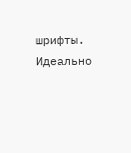шрифты. Идеально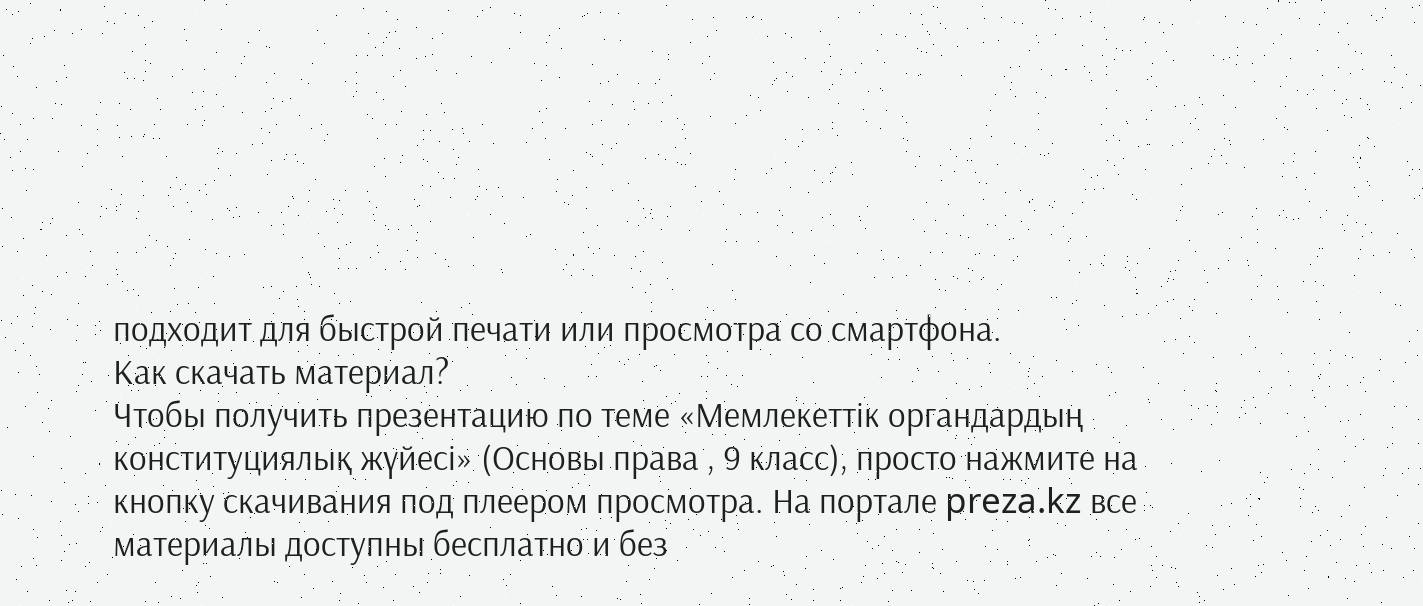подходит для быстрой печати или просмотра со смартфона.
Как скачать материал?
Чтобы получить презентацию по теме «Мемлекеттік органдардың конституциялық жүйесі» (Основы права , 9 класс), просто нажмите на кнопку скачивания под плеером просмотра. На портале preza.kz все материалы доступны бесплатно и без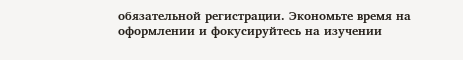обязательной регистрации. Экономьте время на оформлении и фокусируйтесь на изучении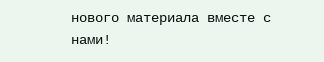нового материала вместе с нами!